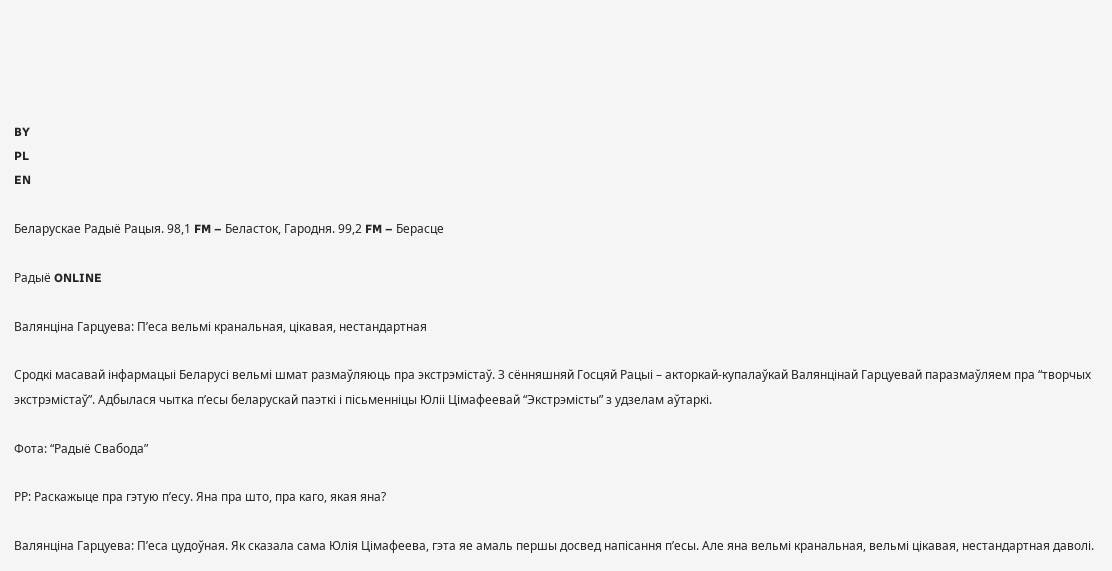BY
PL
EN

Беларускае Радыё Рацыя. 98,1 FM – Беласток, Гародня. 99,2 FM – Берасце

Радыё ONLINE

Валянціна Гарцуева: П’еса вельмі кранальная, цікавая, нестандартная

Сродкі масавай інфармацыі Беларусі вельмі шмат размаўляюць пра экстрэмістаў. З сённяшняй Госцяй Рацыі – акторкай-купалаўкай Валянцінай Гарцуевай паразмаўляем пра “творчых экстрэмістаў”. Адбылася чытка п’есы беларускай паэткі і пісьменніцы Юліі Цімафеевай “Экстрэмісты” з удзелам аўтаркі.

Фота: “Радыё Свабода”

РР: Раскажыце пра гэтую п’есу. Яна пра што, пра каго, якая яна?

Валянціна Гарцуева: П’еса цудоўная. Як сказала сама Юлія Цімафеева, гэта яе амаль першы досвед напісання п’есы. Але яна вельмі кранальная, вельмі цікавая, нестандартная даволі.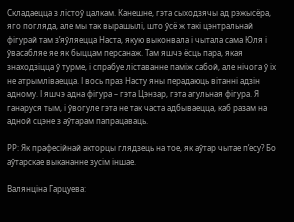Складаецца з лістоў цалкам. Канешне, гэта сыходзячы ад рэжысёра, яго погляда, але мы так вырашылі, што ўсё ж такі цэнтральнай фігурай там з’яўляецца Наста, якую выконвала і чытала сама Юля і ўвасабляе яе як быццам персанаж. Там яшчэ ёсць пара, якая знаходзіцца ў турме, і спрабуе ліставанне паміж сабой, але нічога ў іх не атрымліваецца. І вось праз Насту яны перадаюць вітанні адзін адному. І яшчэ адна фігура – гэта Цэнзар, гэта агульная фігура. Я ганаруся тым, і ўвогуле гэта не так часта адбываецца, каб разам на адной сцэне з аўтарам папрацаваць.

РР: Як прафесійнай акторцы глядзець на тое, як аўтар чытае п’есу? Бо аўтарскае выкананне зусім іншае.

Валянціна Гарцуева: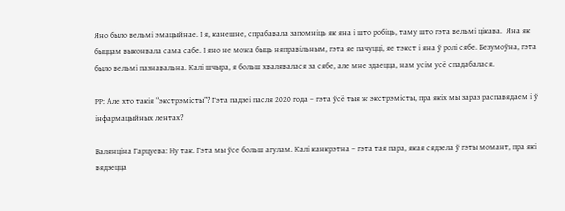Яно было вельмі эмацыйнае. І я, канешне, спрабавала запомніць як яна і што робіць, таму што гэта вельмі цікава.  Яна як быццам выконвала сама сабе. І яно не можа быць няправільным, гэта яе пачуцці, яе тэкст і яна ў ролі сябе. Безумоўна, гэта было вельмі пазнавальна. Калі шчыра, я больш хвалявалася за сябе, але мне здаецца, нам усім усё спадабалася.

РР: Але хто такія “экстрэмісты”? Гэта падзеі пасля 2020 года – гэта ўсё тыя ж экстрэмісты, пра якіх мы зараз распавядаем і ў інфармацыйных лентах?

Валянціна Гарцуева: Ну так. Гэта мы ўсе больш агулам. Калі канкрэтна – гэта тая пара, якая сядзела ў гэты момант, пра які вядзецца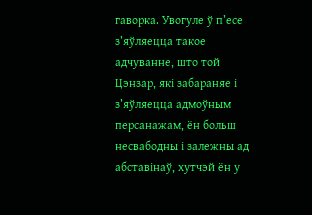гаворка. Увогуле ў п’есе з’яўляецца такое адчуванне, што той Цэнзар, які забараняе і з’яўляецца адмоўным персанажам, ён больш несвабодны і залежны ад абставінаў, хутчэй ён у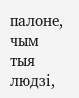палоне, чым тыя людзі,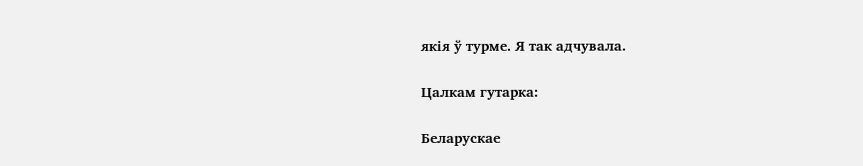якія ў турме. Я так адчувала.

Цалкам гутарка:

Беларускае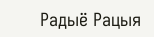Радыё Рацыя